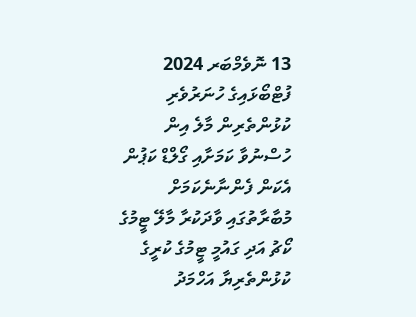13 ނޮވެމްބަރ 2024
ފުޓްބޯޅައިގެ ހުނަރުވެރި ކުޅުންތެރިން މާލެ އިން ހުސްނުވާ ކަމަށާއި ގޯލްޑް ކަޕުން އެކަން ފެންނާނެކަމަށް މުބާރާތުގައި ވާދަކުރާ މާލޭ ޓީމުގެ ކޯޗު އަދި ގައުމީ ޓީމުގެ ކުރީގެ ކުޅުންތެރިޔާ އަހްމަދު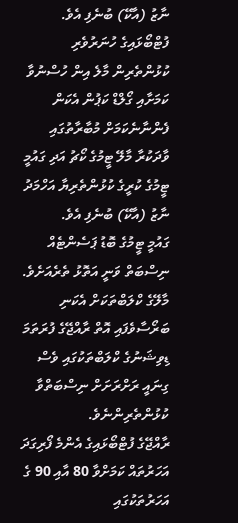ނާޒު (އާކޭ) ބުނެފި އެވެ.
ފުޓްބޯޅައިގެ ހުނަރުވެރި ކުޅުންތެރިން މާލެ އިން ހުސްނުވާ ކަމަށާއި ގޯލްޑް ކަޕުން އެކަން ފެންނާނެކަމަށް މުބާރާތުގައި ވާދަކުރާ މާލޭ ޓީމުގެ ކޯޗު އަދި ގައުމީ ޓީމުގެ ކުރީގެ ކުޅުންތެރިޔާ އަހްމަދު ނާޒު (އާކޭ) ބުނެފި އެވެ.
ގައުމީ ޓީމުގެ ބޮޑު ޕަސެންޓެއް ނިސްބަތް ވަނީ އަތޮޅު ތެރެއަށެވެ. މާލޭގެ ކްލަބްތަކަށް އެކަނި ބަރޯސާވެފައި އޮތް ރާއްޖޭގެ ފުރަތަމަ ޑިވިޝަނުގެ ކްލަބްތަކުގައި ވެސް ގިނައީ ރަށްރަށަށް ނިސްބަތްވާ ކުޅުންތެރިންނެވެ.
ރާއްޖޭގެ ފުޓްބޯޅައިގެ އެންމެ ފޯރިގަދަ އަހަރުތައް ކަމަށްވާ 80 އާއި 90 ގެ އަހަރުތަކުގައި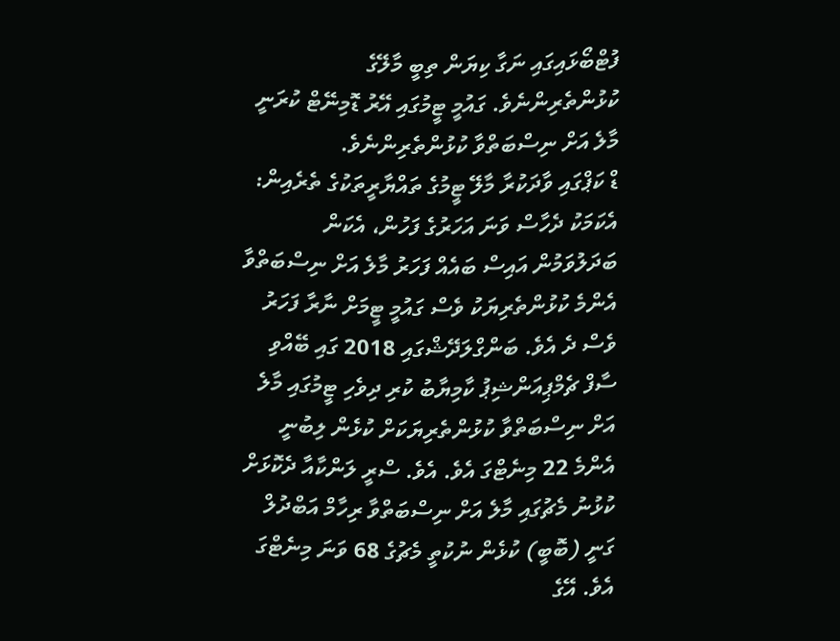ފުޓްބޯޅައިގައި ނަގާ ކިޔަން ތިބީ މާލޭގެ ކުޅުންތެރިންނެވެ. ގައުމީ ޓީމުގައި އޭރު ޑޮމިނޭޓް ކުރަނީ މާލެ އަށް ނިސްބަތްވާ ކުޅުންތެރިންނެވެ.
ޑް ކަޕްގައި ވާދަކުރާ މާލޭ ޓީމުގެ ތައްޔާރީތަކުގެ ތެރެއިން:
އެކަމަކު ދެހާސް ވަނަ އަހަރުގެ ފަހުން، އެކަން ބަދަލުވަމުން އައިސް ބައެއް ފަހަރު މާލެ އަށް ނިސްބަތްވާ އެންމެ ކުޅުންތެރިޔަކު ވެސް ގައުމީ ޓީމަށް ނާރާ ފަހަރު ވެސް ދެ އެވެ. ބަންގްލަދޭޝްގައި 2018 ގައި ބޭއްވި ސާފް ޗެމްޕިއަންޝިޕު ކާމިޔާބު ކުރި ދިވެހި ޓީމުގައި މާލެ އަށް ނިސްބަތްވާ ކުޅުންތެރިޔަކަށް ކުޅެން ލިބުނީ އެންމެ 22 މިނެޓްގަ އެވެ. އެވެ. ސްރީ ލަންކާއާ ދެކޮޅަށް ކުޅުނު މެޗުގައި މާލެ އަށް ނިސްބަތްވާ ރިހާމް އަބްދުލް ގަނީ (ބޮބީ) ކުޅެން ނުކުތީ މެޗުގެ 68 ވަނަ މިނެޓްގަ އެވެ. އޭގެ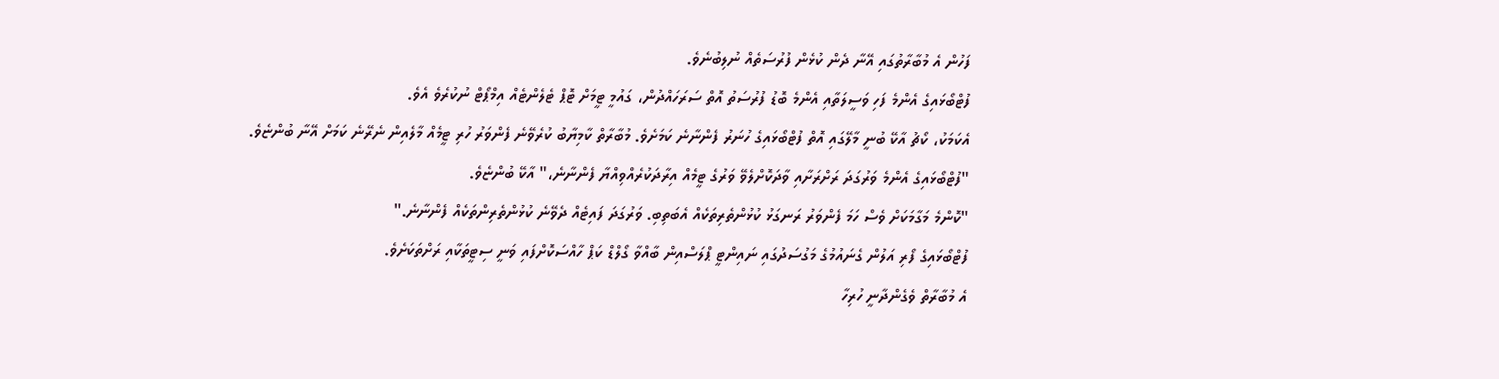ފަހުން އެ މުބާރާތުގައި އޭނާ ދެން ކުޅެން ފުރުސަތެއް ނުލިބުނެވެ.
ފުޓްބޯޅައިގެ އެންމެ ފަހި ވަސީލަތާއި އެންމެ ބޮޑު ފުރުސަތު އޮތް ސަރަހައްދުން، ގައުމީ ޓީމަށް ޓޮޕް ޓެލެންޓެއް އިމްޕޯޓް ނުކުރެވެ އެވެ.
އެކަމަކު، ކޯޗު އާކޭ ބުނީ މާލޭގައި އޮތް ފުޓްބޯޅައިގެ ހުނަރު ފެންނާނެ ކަމަށެވެ. މުބާރާތް ކާމިޔާބު ކުރެވޭނެ ފެންވަރު ހުރި ޓީމެއް މާލެއިން ނެރޭނެ ކަމަށް އޭނާ ބުންޏެވެ.
"ފުޓްބޯޅައިގެ އެންމެ ވަރުގަދަ ރަށްރަށާއި ވާދަކޮށްލެވޭ ވަރުގެ ޓީމެއް އިރާދަކުރެއްވިއްޔާ ފެންނާނެ،" އާކޭ ބުންޏެވެ.
"ކޮންމެ މަގާމަކަށް ވެސް ހަމަ ފެންވަރު ރަނގަޅު ކުޅުންތެރިތަކެއް އެބަތިބި. ވަރުގަދަ ފައިޓެއް ދެވޭނެ ކުޅުންތެރިންތަކެއް ފެންނާނެ."
ފުޓްބޯޅައިގެ ފޯރި އަލުން ގެނައުމުގެ މަގުސަދުގައި ނައިންޓީ ޕްލަސްއިން ބާއްވާ ގޯލްޑް ކަޕް ހާއްސަކޮށްފައި ވަނީ ސިޓީތަކާއި ރަށްތަކަށެވެ.
އެ މުބާރާތް ވެގެންދާނީ ހުރިހާ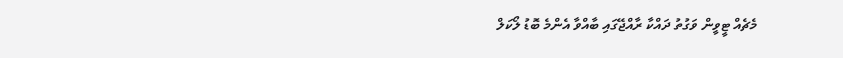މެޗެއް ޓީވީން ވަގުތު ދައްކާ ރާއްޖޭގައި ބާއްވާ އެންމެ ބޮޑު ލޯކަލް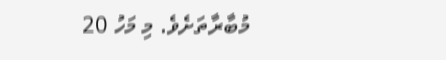މުބާރާތަށެވެ. މި މަހު 20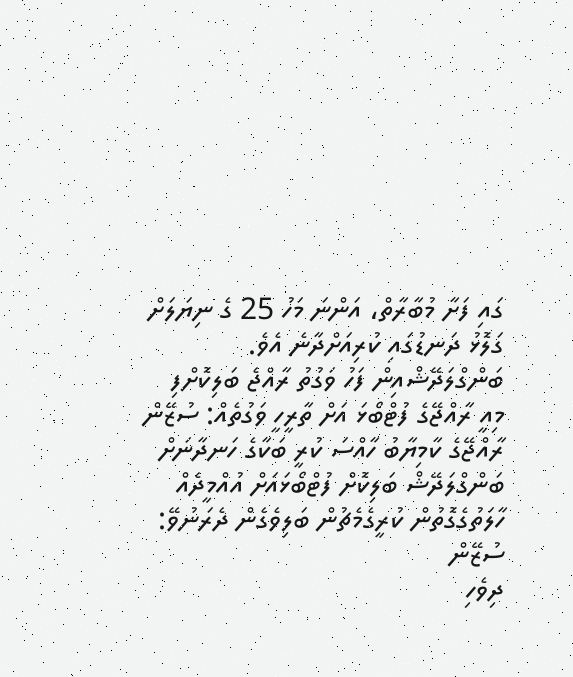ގައި ފަށާ މުބާރާތް، އަންނަ މަހު 25 ގެ ނިޔަލަށް ގަލޮޅު ދަނޑުގައި ކުރިއަށްދާނެ އެވެ.
ބަންގްލަދޭޝްއިން ފަހު ވަގުތު ރާއްޖެ ބަލިކޮށްފި
މިއީ ރާއްޖޭގެ ފުޓްބޯޅަ އަށް ތާރީހީ ވަގުތެއް: ސުޒޭން
ރާއްޖޭގެ ކާމިޔާބު ހާއްސަ ކުރީ ބަކާގެ ހަނދާނަށް
ބަންގްލަދޭޝް ބަލިކޮށް ފުޓްބޯޅައަށް އުއްމީދެއް
ހާލަތުގެގޮތުން ކުރީގެމެޗުން ބަލިވެގެން ދެރަނުވޭ: ސުޒޭން
ދިވެހި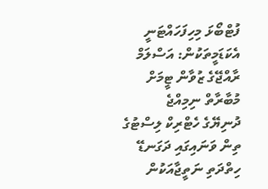ފުޓްބޯޅަ މިހިފަހައްޓަނީ އެކަޑަމީތަކުން: އަސްލަމް
ރާއްޖޭގެ ޒުވާން ޓީމަށް މުބާރާތް ނިމިއްޖެ
ދުނިޔޭގެ ހެޓްރިކް ލިސްޓުގެ ތިން ވަނައިގައި ދަގަނޑޭ
ހިތްދަތި ނަތީޖާއަކުން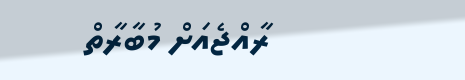ރާއްޖެއަށް މުބާރާތް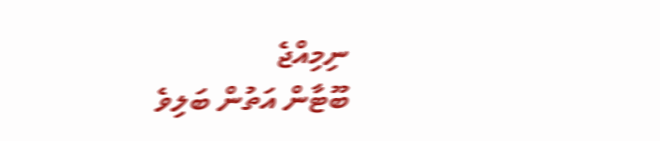ނިމިއްޖެ
ބޫޓާން އަތުން ބަލިވެ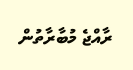ރާއްޖެ މުބާރާތުން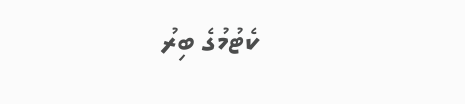ކެޓުމުގެ ބިރު